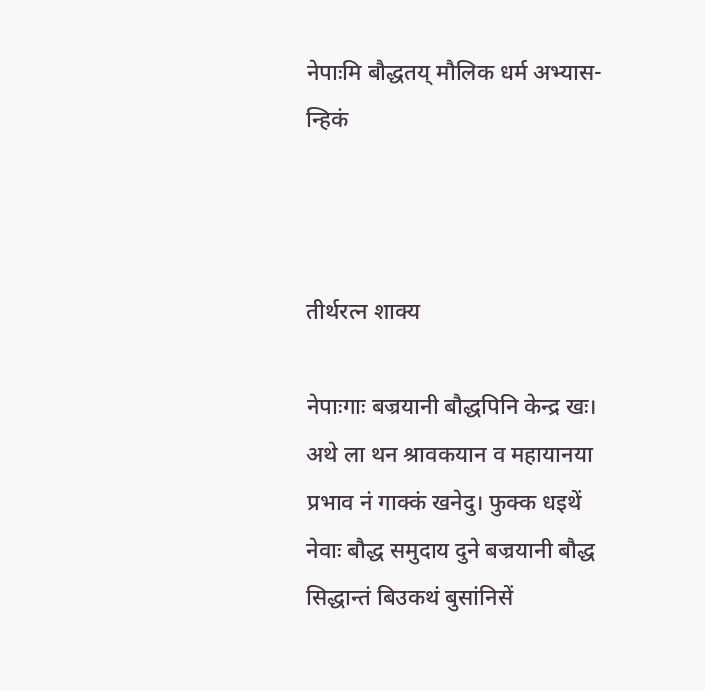नेपाःमि बौद्धतय् मौलिक धर्म अभ्यास-न्हिकं



तीर्थरत्न शाक्य

नेपाःगाः बज्रयानी बौद्धपिनि केन्द्र खः। अथे ला थन श्रावकयान व महायानया प्रभाव नं गाक्कं खनेदु। फुक्क धइथें नेवाः बौद्ध समुदाय दुने बज्रयानी बौद्ध सिद्धान्तं बिउकथं बुसांनिसें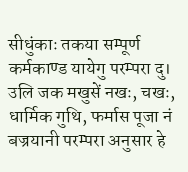सीधुंकाः तकया सम्पूर्ण कर्मकाण्ड यायेगु परम्परा दु। उलि जक मखुसें नखः, चखः, धार्मिक गुथि, फर्मास पूजा नं बज्रयानी परम्परा अनुसार हे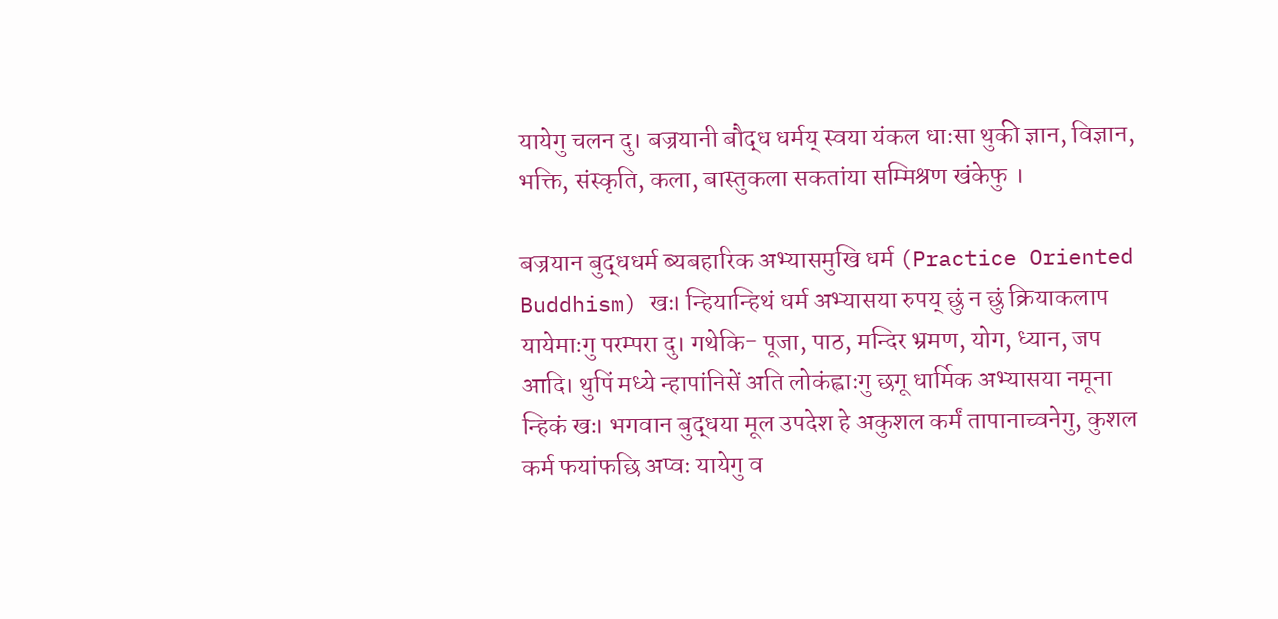यायेगु चलन दु। बज्रयानी बौद्ध धर्मय् स्वया यंकल धाःसा थुकी ज्ञान, विज्ञान, भक्ति, संस्कृति, कला, बास्तुकला सकतांया सम्मिश्रण खंकेफु ।

बज्रयान बुद्धधर्म ब्यबहारिक अभ्यासमुखि धर्म (Practice Oriented Buddhism) खः। न्हियान्हिथं धर्म अभ्यासया रुपय् छुं न छुं क्रियाकलाप यायेमाःगु परम्परा दु। गथेकि- पूजा, पाठ, मन्दिर भ्रमण, योग, ध्यान, जप आदि। थुपिं मध्ये न्हापांनिसें अति लोकंह्वाःगु छगू धार्मिक अभ्यासया नमूना न्हिकं खः। भगवान बुद्धया मूल उपदेश हे अकुशल कर्मं तापानाच्वनेगु, कुशल कर्म फयांफछि अप्वः यायेगु व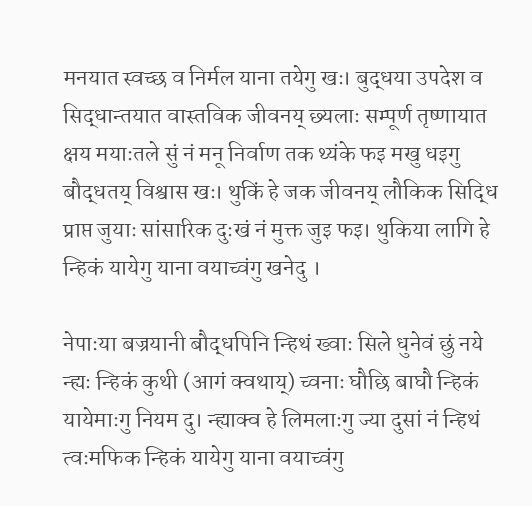मनयात स्वच्छ व निर्मल याना तयेगु खः। बुद्धया उपदेश व सिद्धान्तयात वास्तविक जीवनय् छ्यलाः सम्पूर्ण तृष्णायात क्षय मयाःतले सुं नं मनू निर्वाण तक थ्यंके फइ मखु धइगु बौद्धतय् विश्वास खः। थुकिं हे जक जीवनय् लौकिक सिद्धि प्राप्त जुयाः सांसारिक दुःखं नं मुक्त जुइ फइ। थुकिया लागि हे न्हिकं यायेगु याना वयाच्वंगु खनेदु ।

नेपाःया बज्रयानी बौद्धपिनि न्हिथं ख्वाः सिले धुनेवं छुं नये न्ह्यः न्हिकं कुथी (आगं क्वथाय्) च्वनाः घौछि बाघौ न्हिकं यायेमाःगु नियम दु। न्ह्याक्व हे लिमलाःगु ज्या दुसां नं न्हिथं त्वःमफिक न्हिकं यायेगु याना वयाच्वंगु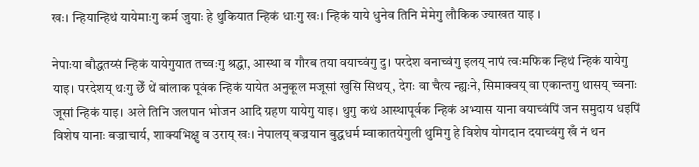खः। न्हियान्हिथं यायेमाःगु कर्म जुयाः हे थुकियात न्हिकं धाःगु खः। न्हिकं याये धुनेव तिनि मेमेगु लौकिक ज्याखत याइ ।

नेपाःया बौद्धतय्सं न्हिकं यायेगुयात तच्वःगु श्रद्धा, आस्था व गौरब तया वयाच्वंगु दु। परदेश वनाच्वंगु इलय् नापं त्वःमफिक न्हिथं न्हिकं यायेगु याइ। परदेशय् थःगु छेँ थें बांलाक पूवंक न्हिकं यायेत अनुकूल मजूसां खुसि सिथय्, देगः वा चैत्य न्ह्यःने, सिमाक्वय् वा एकान्तगु थासय् च्वनाः जूसां न्हिकं याइ। अले तिनि जलपान भोजन आदि ग्रहण यायेगु याइ। थुगु कथं आस्थापूर्वक न्हिकं अभ्यास याना वयाच्वंपिं जन समुदाय धइपिं विशेष यानाः बज्राचार्य, शाक्यभिक्षु व उराय् खः। नेपालय् बज्रयान बुद्धधर्म म्वाकातयेगुली थुमिगु हे विशेष योगदान दयाच्वंगु खँ नं थन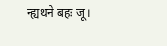न्ह्यथने बहः जू।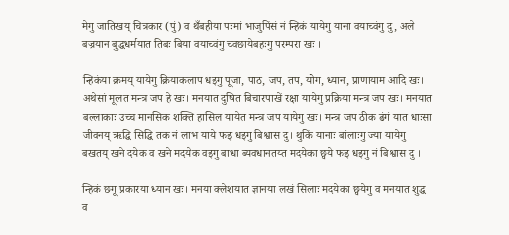मेगु जातिखय् चित्रकार (पुं) व थँबहीया पःमां भाजुपिंसं नं न्हिकं यायेगु याना वयाच्वंगु दु, अले बज्रयान बुद्धधर्मयात तिबः बिया वयाच्वंगु च्वछायेबहःगु परम्परा खः ।

न्हिकंया क्रमय् यायेगु क्रियाकलाप धइगु पूजा, पाठ, जप, तप, योग, ध्यान, प्राणायाम आदि खः। अथेसां मूलत मन्त्र जप हे खः। मनयात दुषित बिचारपाखें रक्षा यायेगु प्रक्रिया मन्त्र जप खः। मनयात बल्लाकाः उच्च मानसिक शक्ति हासिल यायेत मन्त्र जप यायेगु खः। मन्त्र जप ठीक ढंगं यात धाःसा जीवनय् ऋद्धि सिद्धि तक नं लाभ याये फइ धइगु बिश्वास दु। थुकिं यानाः बांलाःगु ज्या यायेगु बखतय् खने दयेक व खने मदयेक वइगु बाधा ब्यवधानतय्त मदयेका छ्वये फइ धइगु नं बिश्वास दु ।

न्हिकं छगू प्रकारया ध्यान खः। मनया क्लेशयात ज्ञानया लखं सिलाः मदयेका छ्वयेगु व मनयात शुद्ध व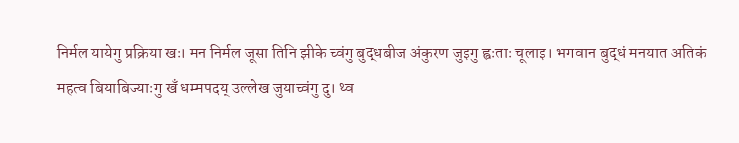निर्मल यायेगु प्रक्रिया खः। मन निर्मल जूसा तिनि झीके च्वंगु बुद्धबीज अंकुरण जुइगु ह्वःताः चूलाइ। भगवान बुद्धं मनयात अतिकं महत्व बियाबिज्याःगु खँ धम्मपदय् उल्लेख जुयाच्वंगु दु। थ्व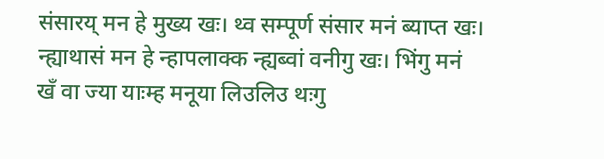संसारय् मन हे मुख्य खः। थ्व सम्पूर्ण संसार मनं ब्याप्त खः। न्ह्याथासं मन हे न्हापलाक्क न्ह्यब्वां वनीगु खः। भिंगु मनं खँ वा ज्या याःम्ह मनूया लिउलिउ थःगु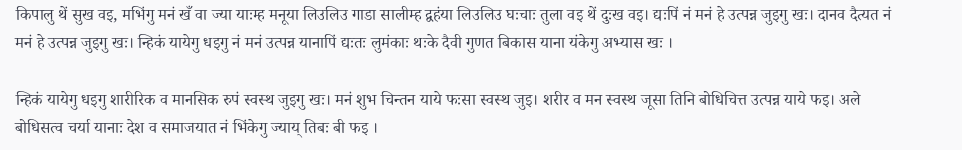किपालु थें सुख वइ, मभिंगु मनं खँ वा ज्या याःम्ह मनूया लिउलिउ गाडा सालीम्ह द्वहंया लिउलिउ घःचाः तुला वइ थें दुःख वइ। द्यःपिं नं मनं हे उत्पन्न जुइगु खः। दानव दैत्यत नं मनं हे उत्पन्न जुइगु खः। न्हिकं यायेगु धइगु नं मनं उत्पन्न यानापिं द्यःतः लुमंकाः थःके दैवी गुणत बिकास याना यंकेगु अभ्यास खः ।

न्हिकं यायेगु धइगु शारीरिक व मानसिक रुपं स्वस्थ जुइगु खः। मनं शुभ चिन्तन याये फःसा स्वस्थ जुइ। शरीर व मन स्वस्थ जूसा तिनि बोधिचित्त उत्पन्न याये फइ। अले बोधिसत्व चर्या यानाः देश व समाजयात नं भिंकेगु ज्याय् तिबः बी फइ ।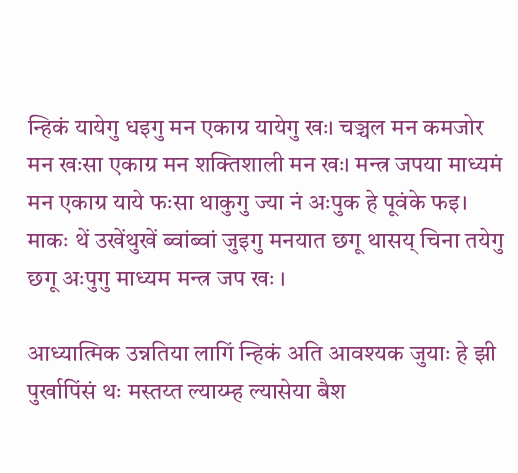न्हिकं यायेगु धइगु मन एकाग्र यायेगु खः। चञ्चल मन कमजोर मन खःसा एकाग्र मन शक्तिशाली मन खः। मन्त्र जपया माध्यमं मन एकाग्र याये फःसा थाकुगु ज्या नं अःपुक हे पूवंके फइ। माकः थें उखेंथुखें ब्वांब्वां जुइगु मनयात छगू थासय् चिना तयेगु छगू अःपुगु माध्यम मन्त्र जप खः ।

आध्यात्मिक उन्नतिया लागिं न्हिकं अति आवश्यक जुयाः हे झी पुर्खापिंसं थः मस्तय्त ल्याय्म्ह ल्यासेया बैश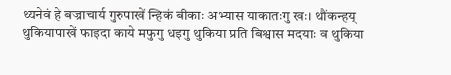थ्यनेवं हे बज्राचार्य गुरुपाखें न्हिकं बीकाः अभ्यास याकातःगु खः। थौंकन्हय् थुकियापाखें फाइदा काये मफुगु धइगु थुकिया प्रति बिश्वास मदयाः व थुकिया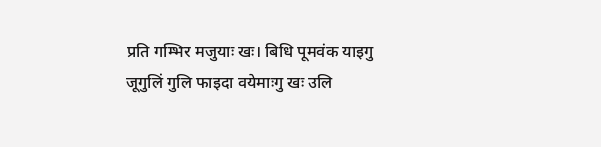प्रति गम्भिर मजुयाः खः। बिधि पूमवंक याइगु जूगुलिं गुलि फाइदा वयेमाःगु खः उलि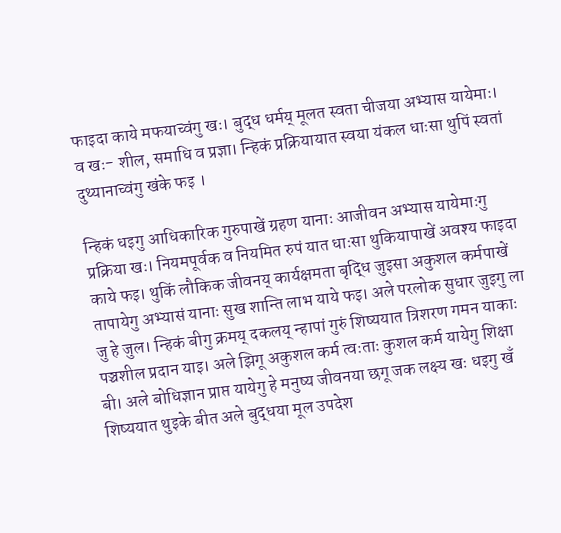फाइदा काये मफयाच्वंगु खः। बुद्ध धर्मय् मूलत स्वता चीजया अभ्यास यायेमाः। व खः- शील, समाधि व प्रज्ञा। न्हिकं प्रक्रियायात स्वया यंकल धाःसा थुपिं स्वतां दुथ्यानाच्वंगु खंके फइ ।

न्हिकं धइगु आधिकारिक गुरुपाखें ग्रहण यानाः आजीवन अभ्यास यायेमाःगु प्रक्रिया खः। नियमपूर्वक व नियमित रुपं यात धाःसा थुकियापाखें अवश्य फाइदा काये फइ। थुकिं लौकिक जीवनय् कार्यक्षमता बृद्धि जुइसा अकुशल कर्मपाखें तापायेगु अभ्यासं यानाः सुख शान्ति लाभ याये फइ। अले परलोक सुधार जुइगु ला जु हे जुल। न्हिकं बीगु क्रमय् दकलय् न्हापां गुरुं शिष्ययात त्रिशरण गमन याकाः पञ्चशील प्रदान याइ। अले झिगू अकुशल कर्म त्वःताः कुशल कर्म यायेगु शिक्षा बी। अले बोधिज्ञान प्राप्त यायेगु हे मनुष्य जीवनया छगू जक लक्ष्य खः धइगु खँ शिष्ययात थुइके बीत अले बुद्धया मूल उपदेश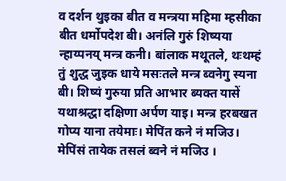व दर्शन थुइका बीत व मन्त्रया महिमा म्हसीका बीत धर्मोपदेश बी। अनंलि गुरुं शिष्यया न्हाय्पनय् मन्त्र कनी। बांलाक मथूतले, थःथम्हं तुं शुद्ध जुइक धाये मसःतले मन्त्र ब्वनेगु स्यना बी। शिष्यं गुरुया प्रति आभार ब्यक्त यासें यथाश्रद्धा दक्षिणा अर्पण याइ। मन्त्र हरबखत गोप्य याना तयेमाः। मेपिंत कने नं मजिउ। मेपिंसं तायेक तसलं ब्वने नं मजिउ ।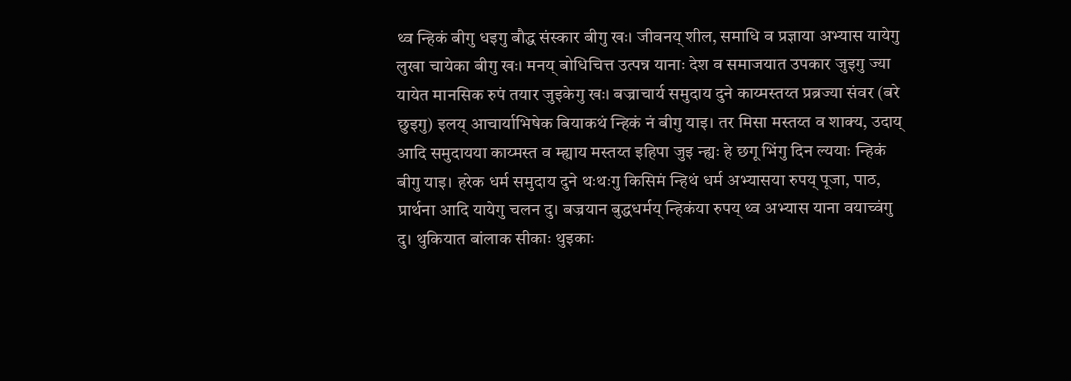थ्व न्हिकं बीगु धइगु बौद्ध संस्कार बीगु खः। जीवनय् शील, समाधि व प्रज्ञाया अभ्यास यायेगु लुखा चायेका बीगु खः। मनय् बोधिचित्त उत्पन्न यानाः देश व समाजयात उपकार जुइगु ज्या यायेत मानसिक रुपं तयार जुइकेगु खः। बज्राचार्य समुदाय दुने काय्मस्तय्त प्रब्रज्या संवर (बरे छुइगु) इलय् आचार्याभिषेक बियाकथं न्हिकं नं बीगु याइ। तर मिसा मस्तय्त व शाक्य, उदाय् आदि समुदायया काय्मस्त व म्ह्याय मस्तय्त इहिपा जुइ न्ह्यः हे छगू भिंगु दिन ल्ययाः न्हिकं बीगु याइ। हरेक धर्म समुदाय दुने थःथःगु किसिमं न्हिथं धर्म अभ्यासया रुपय् पूजा, पाठ, प्रार्थना आदि यायेगु चलन दु। बज्रयान बुद्धधर्मय् न्हिकंया रुपय् थ्व अभ्यास याना वयाच्वंगु दु। थुकियात बांलाक सीकाः थुइकाः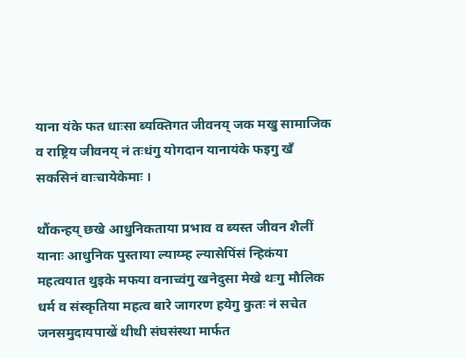याना यंके फत धाःसा ब्यक्तिगत जीवनय् जक मखु सामाजिक व राष्ट्रिय जीवनय् नं तःधंगु योगदान यानायंके फइगु खँ सकसिनं वाःचायेकेमाः ।

थौंकन्हय् छखे आधुनिकताया प्रभाव व ब्यस्त जीवन शैलीं यानाः आधुनिक पुस्ताया ल्याय्म्ह ल्यासेपिंसं न्हिकंया महत्वयात थुइके मफया वनाच्वंगु खनेदुसा मेखे थःगु मौलिक धर्म व संस्कृतिया महत्व बारे जागरण हयेगु कुतः नं सचेत जनसमुदायपाखें थीथी संघसंस्था मार्फत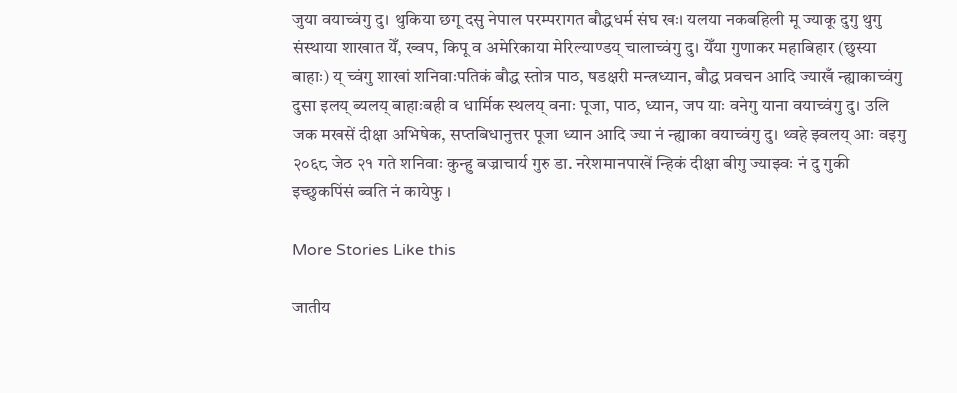जुया वयाच्वंगु दु। थुकिया छगू दसु नेपाल परम्परागत बौद्धधर्म संघ खः। यलया नकबहिली मू ज्याकू दुगु थुगु संस्थाया शाखात येँ, ख्वप, किपू व अमेरिकाया मेरिल्याण्डय् चालाच्वंगु दु। येँया गुणाकर महाबिहार (छुस्या बाहाः) य् च्वंगु शाखां शनिवाःपतिकं बौद्ध स्तोत्र पाठ, षडक्षरी मन्त्रध्यान, बौद्ध प्रवचन आदि ज्याखँ न्ह्याकाच्वंगु दुसा इलय् ब्यलय् बाहाःबही व धार्मिक स्थलय् वनाः पूजा, पाठ, ध्यान, जप याः वनेगु याना वयाच्वंगु दु। उलि जक मखसें दीक्षा अभिषेक, सप्तबिधानुत्तर पूजा ध्यान आदि ज्या नं न्ह्याका वयाच्वंगु दु। थ्वहे झ्वलय् आः वइगु २०६८ जेठ २१ गते शनिवाः कुन्हु बज्राचार्य गुरु डा. नरेशमानपाखें न्हिकं दीक्षा बीगु ज्याझ्वः नं दु गुकी इच्छुकपिंसं ब्वति नं कायेफु ।

More Stories Like this

जातीय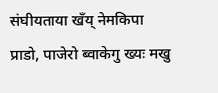संघीयताया खँय् नेमकिपा
प्राडो, पाजेरो ब्वाकेगु ख्यः मखु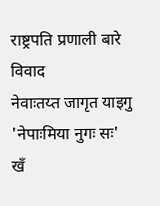राष्ट्रपति प्रणाली बारे विवाद
नेवाःतय्त जागृत याइगु 'नेपाःमिया नुगः सः'
खँ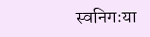स्वनिगःया